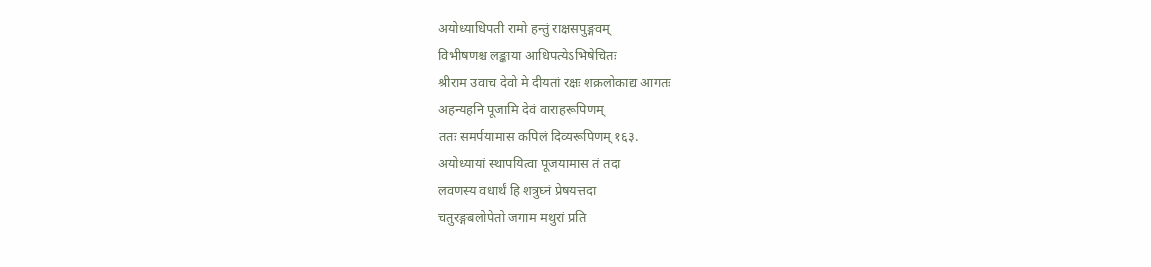अयोध्याधिपती रामो हन्तुं राक्षसपुङ्गवम्
विभीषणश्च लङ्काया आधिपत्येऽभिषेचितः
श्रीराम उवाच देवो मे दीयतां रक्षः शक्रलोकाद्य आगतः
अहन्यहनि पूजामि देवं वाराहरूपिणम्
ततः समर्पयामास कपिलं दिव्यरूपिणम् १६३.
अयोध्यायां स्थापयित्वा पूजयामास तं तदा
लवणस्य वधार्थं हि शत्रुघ्नं प्रेषयत्तदा
चतुरङ्गबलोपेतो जगाम मथुरां प्रति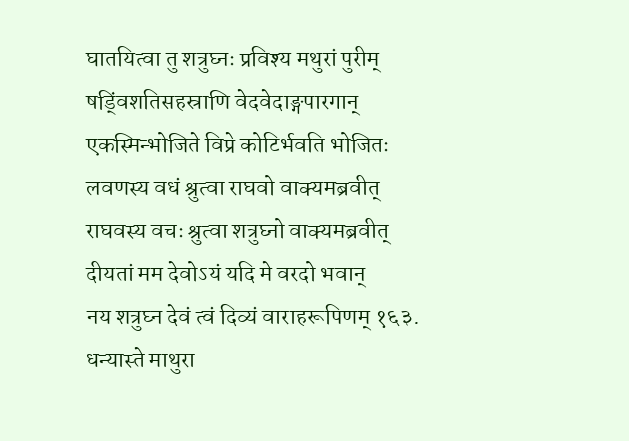घातयित्वा तु शत्रुघ्नः प्रविश्य मथुरां पुरीम्
षड्विंशतिसहस्राणि वेदवेदाङ्गपारगान्
एकस्मिन्भोजिते विप्रे कोटिर्भवति भोजितः
लवणस्य वधं श्रुत्वा राघवो वाक्यमब्रवीत्
राघवस्य वचः श्रुत्वा शत्रुघ्नो वाक्यमब्रवीत्
दीयतां मम देवोऽयं यदि मे वरदो भवान्
नय शत्रुघ्न देवं त्वं दिव्यं वाराहरूपिणम् १६३.
धन्यास्ते माथुरा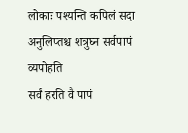लोकाः पश्यन्ति कपिलं सदा
अनुलिप्तश्च शत्रुघ्न सर्वपापं व्यपोहति
सर्वं हरति वै पापं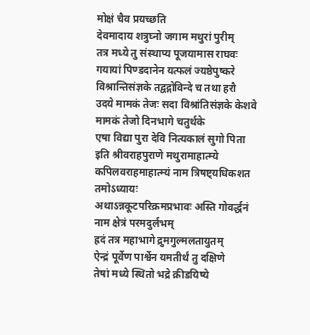मोक्षं चैव प्रयच्छति
देवमादाय शत्रुघ्नो जगाम मथुरां पुरीम्
तत्र मध्ये तु संस्थाप्य पूजयामास राघवः
गयायां पिण्डदानेन यत्फलं ज्यष्ठेपुष्करे
विश्रान्तिसंज्ञके तद्वद्गोविन्दे च तथा हरौ
उदये मामकं तेजः सदा विश्रांतिसंज्ञके केशवे मामकं तेजो दिनभागे चतुर्थके
एषा विद्या पुरा देवि नित्यकालं सुगो पिता
इति श्रीवराहपुराणे मथुरामाहात्म्ये कपिलवराहमाहात्म्यं नाम त्रिषष्ट्यधिकशत तमोऽध्यायः
अथाऽन्नकूटपरिक्रमप्रभावः अस्ति गोवर्द्धनं नाम क्षेत्रं परमदुर्लभम्
ह्रदं तत्र महाभागे द्रुमगुल्मलतायुतम्
ऐन्द्रं पूर्वेण पार्श्वेन यमतीर्थं तु दक्षिणे
तेषां मध्ये स्थितो भद्रे क्रीडयिष्ये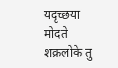यदृच्छया
मोदते शक्रलोके तु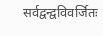सर्वद्वन्द्वविवर्जितः